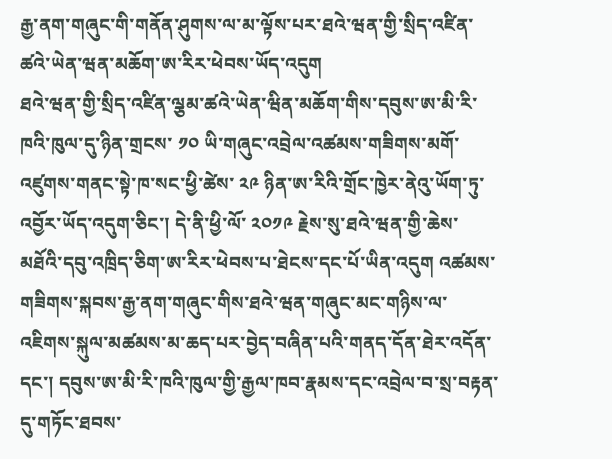རྒྱ་ནག་གཞུང་གི་གནོན་ཤུགས་ལ་མ་ལྟོས་པར་ཐའེ་ཝན་གྱི་སྲིད་འཛིན་ཚའེ་ཡེན་ཝན་མཆོག་ཨ་རིར་ཕེབས་ཡོད་འདུག
ཐའེ་ཝན་གྱི་སྲིད་འཛིན་ལྕམ་ཚའེ་ཡེན་ཝིན་མཆོག་གིས་དབུས་ཨ་མི་རི་ཁའི་ཁུལ་དུ་ཉིན་གྲངས་ ༡༠ ཡི་གཞུང་འབྲེལ་འཚམས་གཟིགས་མགོ་འཛུགས་གནང་སྟེ་ཁ་སང་ཕྱི་ཚེས་ ༢༩ ཉིན་ཨ་རིའི་གྲོང་ཁྱེར་ནེའུ་ཡོག་ཏུ་འབྱོར་ཡོད་འདུག་ཅིང་། དེ་ནི་ཕྱི་ལོ་ ༢༠༡༩ རྗེས་སུ་ཐའེ་ཝན་གྱི་ཆེས་མཐོའི་དབུ་འཁྲིད་ཅིག་ཨ་རིར་ཕེབས་པ་ཐེངས་དང་པོ་ཡིན་འདུག འཚམས་གཟིགས་སྐབས་རྒྱ་ནག་གཞུང་གིས་ཐའེ་ཝན་གཞུང་མང་གཉིས་ལ་འཇིགས་སྐུལ་མཚམས་མ་ཆད་པར་བྱེད་བཞིན་པའི་གནད་དོན་ཐེར་འདོན་དང་། དབུས་ཨ་མི་རི་ཁའི་ཁུལ་གྱི་རྒྱལ་ཁབ་རྣམས་དང་འབྲེལ་བ་སྲ་བརྟན་དུ་གཏོང་ཐབས་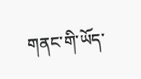གནང་གི་ཡོད་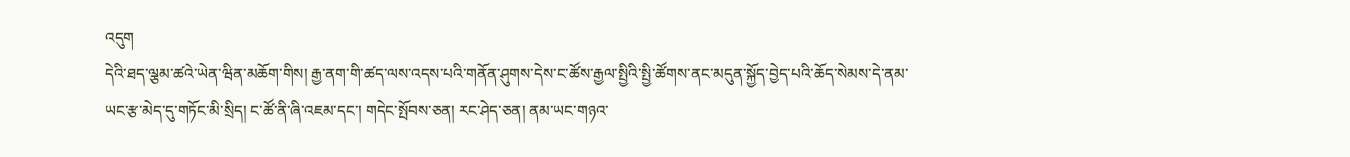འདུག
དེའི་ཐད་ལྕམ་ཚའེ་ཡེན་ཝིན་མཆོག་གིས། རྒྱ་ནག་གི་ཚད་ལས་འདས་པའི་གནོན་ཤུགས་དེས་ང་ཚོས་རྒྱལ་སྤྱིའི་སྤྱི་ཚོགས་ནང་མདུན་སྐྱོད་བྱེད་པའི་ཆོད་སེམས་དེ་ནམ་ཡང་རྩ་མེད་དུ་གཏོང་མི་སྲིད། ང་ཚོ་ནི་ཞི་འཇམ་དང་། གདེང་སྤོབས་ཅན། རང་ཤེད་ཅན། ནམ་ཡང་གཉའ་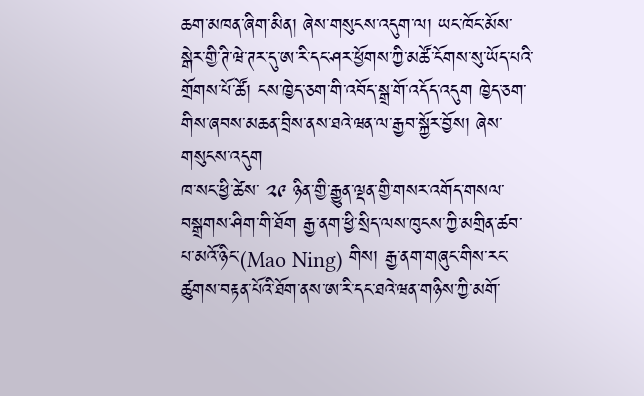ཆག་མཁན་ཞིག་མིན། ཞེས་གསུངས་འདུག་ལ། ཡང་ཁོང་མོས་སྒེར་གྱི་ཊི་ཝེ་ཊར་དུ་ཨ་རི་དང་ཤར་ཕྱོགས་ཀྱི་མཚོ་ངོགས་སུ་ཡོད་པའི་གྲོགས་པོ་ཚོ། ངས་ཁྱེད་ཅག་གི་འབོད་སྒྲ་གོ་འདོད་འདུག ཁྱེད་ཅག་གིས་ཞབས་མཆན་བྲིས་ནས་ཐའེ་ཝན་ལ་རྒྱབ་སྐྱོར་བྱོས། ཞེས་གསུངས་འདུག
ཁ་སང་ཕྱི་ཚེས་ ༢༩ ཉིན་གྱི་རྒྱུན་ལྡན་གྱི་གསར་འགོད་གསལ་བསྒྲགས་ཤིག་གི་ཐོག རྒྱ་ནག་ཕྱི་སྲིད་ལས་ཁུངས་ཀྱི་མགྲིན་ཚབ་པ་མའོ་ཉིང་(Mao Ning) གིས། རྒྱ་ནག་གཞུང་གིས་རང་ཚུགས་བརྟན་པོའི་ཐོག་ནས་ཨ་རི་དང་ཐའེ་ཝན་གཉིས་ཀྱི་མགོ་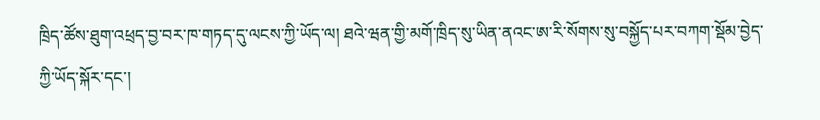ཁྲིད་ཚོས་ཐུག་འཕྲད་བྱ་བར་ཁ་གཏད་དུ་ལངས་ཀྱི་ཡོད་ལ། ཐའེ་ཝན་གྱི་མགོ་ཁྲིད་སུ་ཡིན་ནའང་ཨ་རི་སོགས་སུ་བསྐྱོད་པར་བཀག་སྡོམ་བྱེད་ཀྱི་ཡོད་སྐོར་དང་།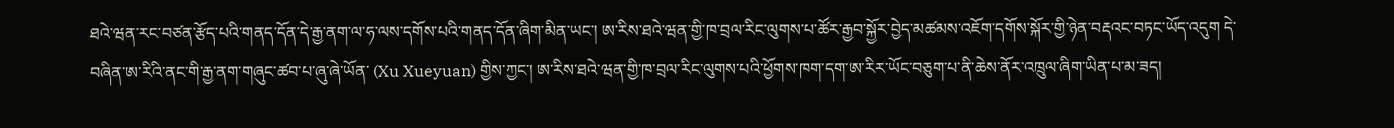ཐའེ་ཝན་རང་བཙན་རྩོད་པའི་གནད་དོན་དེ་རྒྱ་ནག་ལ་ཧ་ལས་དགོས་པའི་གནད་དོན་ཞིག་མིན་ཡང་། ཨ་རིས་ཐའེ་ཝན་གྱི་ཁ་བྲལ་རིང་ལུགས་པ་ཚོར་རྒྱབ་སྐྱོར་བྱེད་མཚམས་འཇོག་དགོས་སྐོར་གྱི་ཉེན་བརྡའང་བཏང་ཡོད་འདུག དེ་བཞིན་ཨ་རིའི་ནང་གི་རྒྱ་ནག་གཞུང་ཚབ་པ་ཞུ་ཞེ་ཡོན་ (Xu Xueyuan) གྱིས་ཀྱང་། ཨ་རིས་ཐའེ་ཝན་གྱི་ཁ་བྲལ་རིང་ལུགས་པའི་ཕྱོགས་ཁག་དག་ཨ་རིར་ཡོང་བཅུག་པ་ནི་ཆེས་ནོར་འཁྲུལ་ཞིག་ཡིན་པ་མ་ཟད།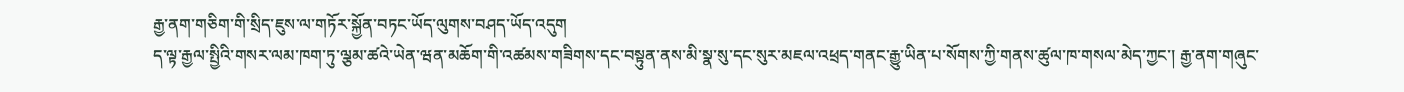རྒྱ་ནག་གཅིག་གི་སྲིད་ཇུས་ལ་གཏོར་སྐྱོན་བཏང་ཡོད་ལུགས་བཤད་ཡོད་འདུག
ད་ལྟ་རྒྱལ་སྤྱིའི་གསར་ལམ་ཁག་ཏུ་ལྕམ་ཚའེ་ཡེན་ཝན་མཆོག་གི་འཚམས་གཟིགས་དང་བསྟུན་ནས་མི་སྣ་སུ་དང་སུར་མཇལ་འཕྲད་གནང་རྒྱུ་ཡིན་པ་སོགས་ཀྱི་གནས་ཚུལ་ཁ་གསལ་མེད་ཀྱང་། རྒྱ་ནག་གཞུང་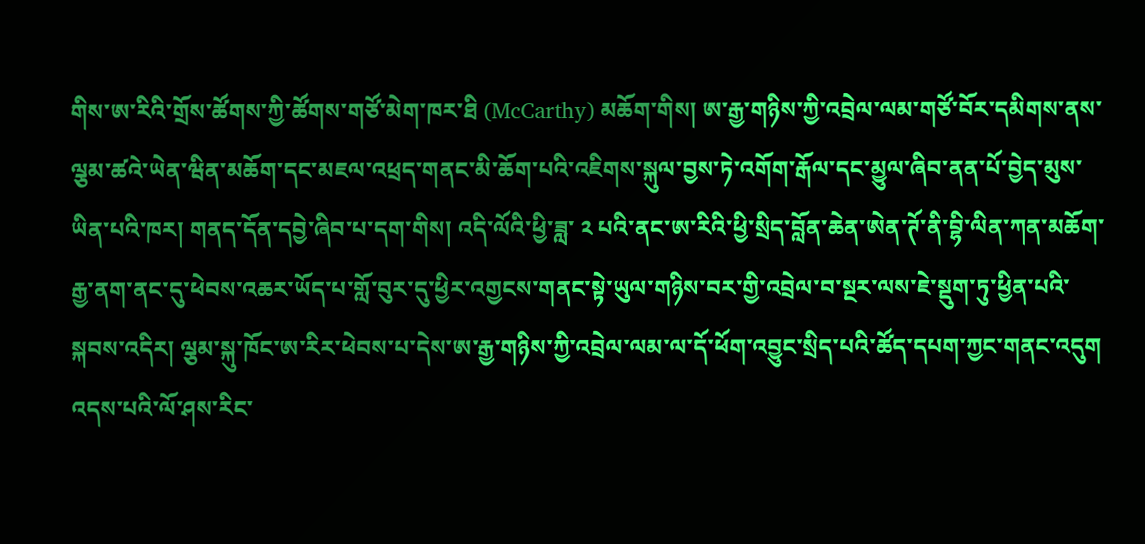གིས་ཨ་རིའི་གྲོས་ཚོགས་ཀྱི་ཚོགས་གཙོ་མེག་ཁར་ཐི (McCarthy) མཆོག་གིས། ཨ་རྒྱ་གཉིས་ཀྱི་འབྲེལ་ལམ་གཙོ་བོར་དམིགས་ནས་ལྕམ་ཚའེ་ཡེན་ཝིན་མཆོག་དང་མཇལ་འཕྲད་གནང་མི་ཆོག་པའི་འཇིགས་སྐུལ་བྱས་ཏེ་འགོག་རྒོལ་དང་མྱུལ་ཞིབ་ནན་པོ་བྱེད་མུས་ཡིན་པའི་ཁར། གནད་དོན་དབྱེ་ཞིབ་པ་དག་གིས། འདི་ལོའི་ཕྱི་ཟླ་ ༢ པའི་ནང་ཨ་རིའི་ཕྱི་སྲིད་བློན་ཆེན་ཨེན་ཊོ་ནི་བྷི་ལིན་ཀན་མཆོག་རྒྱ་ནག་ནང་དུ་ཕེབས་འཆར་ཡོད་པ་གློ་བུར་དུ་ཕྱིར་འགྱངས་གནང་སྟེ་ཡུལ་གཉིས་བར་གྱི་འབྲེལ་བ་སྔར་ལས་ཇེ་སྡུག་ཏུ་ཕྱིན་པའི་སྐབས་འདིར། ལྕམ་སྐུ་ཁོང་ཨ་རིར་ཕེབས་པ་དེས་ཨ་རྒྱ་གཉིས་ཀྱི་འབྲེལ་ལམ་ལ་དོ་ཕོག་འབྱུང་སྲིད་པའི་ཚོད་དཔག་ཀྱང་གནང་འདུག
འདས་པའི་ལོ་ཤས་རིང་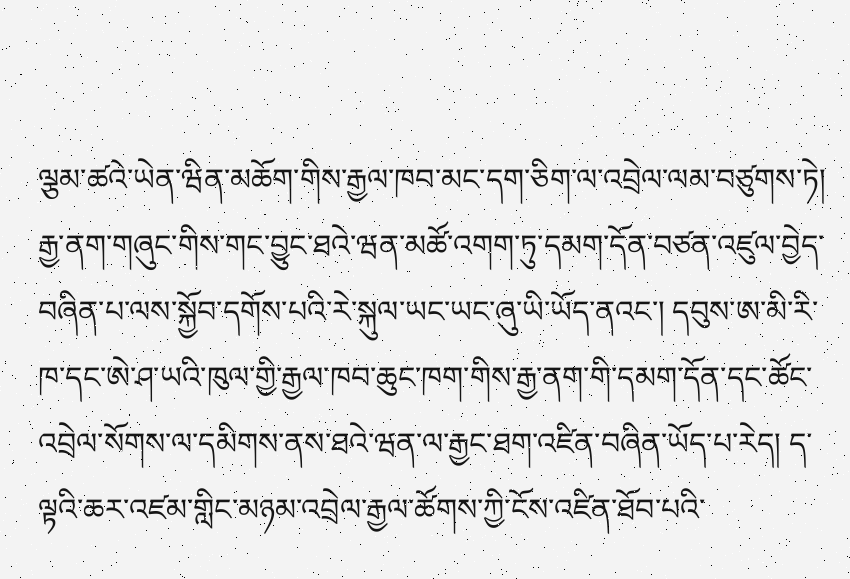ལྕམ་ཚའེ་ཡེན་ཝིན་མཆོག་གིས་རྒྱལ་ཁབ་མང་དག་ཅིག་ལ་འབྲེལ་ལམ་བཙུགས་ཏེ། རྒྱ་ནག་གཞུང་གིས་གང་བྱུང་ཐའེ་ཝན་མཚོ་འགག་ཏུ་དམག་དོན་བཙན་འཛུལ་བྱེད་བཞིན་པ་ལས་སྐྱོབ་དགོས་པའི་རེ་སྐུལ་ཡང་ཡང་ཞུ་ཡི་ཡོད་ནའང་། དབུས་ཨ་མི་རི་ཁ་དང་ཨེ་ཤ་ཡའི་ཁུལ་གྱི་རྒྱལ་ཁབ་ཆུང་ཁག་གིས་རྒྱ་ནག་གི་དམག་དོན་དང་ཚོང་འབྲེལ་སོགས་ལ་དམིགས་ནས་ཐའེ་ཝན་ལ་རྒྱང་ཐག་འཛིན་བཞིན་ཡོད་པ་རེད། ད་ལྟའི་ཆར་འཛམ་གླིང་མཉམ་འབྲེལ་རྒྱལ་ཚོགས་ཀྱི་ངོས་འཛིན་ཐོབ་པའི་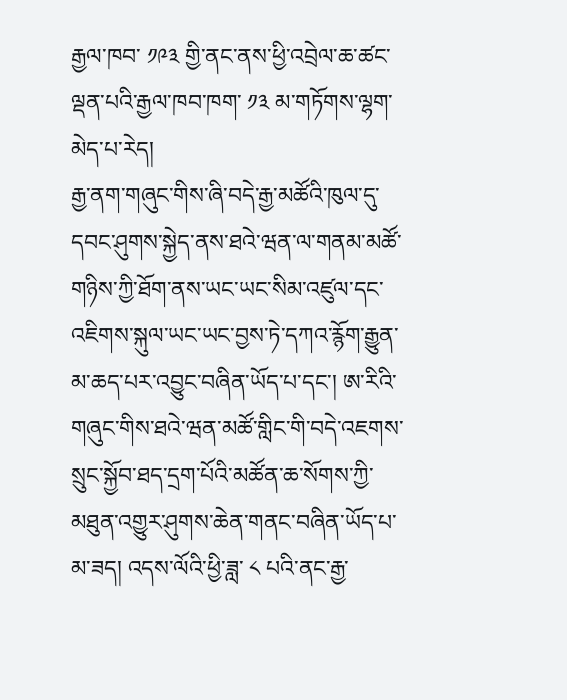རྒྱལ་ཁབ་ ༡༩༣ གྱི་ནང་ནས་ཕྱི་འབྲེལ་ཆ་ཚང་ལྡན་པའི་རྒྱལ་ཁབ་ཁག་ ༡༣ མ་གཏོགས་ལྷག་མེད་པ་རེད།
རྒྱ་ནག་གཞུང་གིས་ཞི་བདེ་རྒྱ་མཚོའི་ཁུལ་དུ་དབང་ཤུགས་སྐྱེད་ནས་ཐའེ་ཝན་ལ་གནམ་མཚོ་གཉིས་ཀྱི་ཐོག་ནས་ཡང་ཡང་སིམ་འཛུལ་དང་འཇིགས་སྐུལ་ཡང་ཡང་བྱས་ཏེ་དཀའ་རྙོག་རྒྱུན་མ་ཆད་པར་འབྱུང་བཞིན་ཡོད་པ་དང་། ཨ་རིའི་གཞུང་གིས་ཐའེ་ཝན་མཚོ་གླིང་གི་བདེ་འཇགས་སྲུང་སྐྱོབ་ཐད་དྲག་པོའི་མཚོན་ཆ་སོགས་ཀྱི་མཐུན་འགྱུར་ཤུགས་ཆེན་གནང་བཞིན་ཡོད་པ་མ་ཟད། འདས་ལོའི་ཕྱི་ཟླ་ ༨ པའི་ནང་རྒྱ་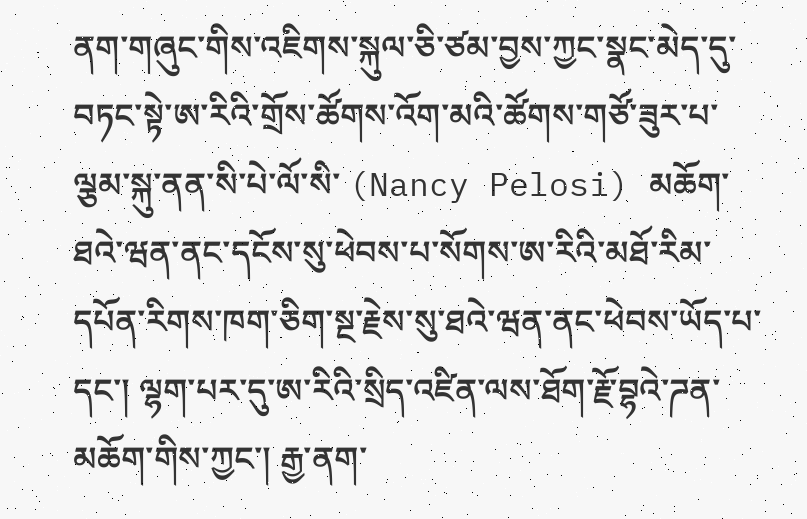ནག་གཞུང་གིས་འཇིགས་སྐུལ་ཅི་ཙམ་བྱས་ཀྱང་སྣང་མེད་དུ་བཏང་སྟེ་ཨ་རིའི་གྲོས་ཚོགས་འོག་མའི་ཚོགས་གཙོ་ཟུར་པ་ལྕམ་སྐུ་ནན་སི་པེ་ལོ་སི་ (Nancy Pelosi) མཆོག་ཐའེ་ཝན་ནང་དངོས་སུ་ཕེབས་པ་སོགས་ཨ་རིའི་མཐོ་རིམ་དཔོན་རིགས་ཁག་ཅིག་སྔ་རྗེས་སུ་ཐའེ་ཝན་ནང་ཕེབས་ཡོད་པ་དང་། ལྷག་པར་དུ་ཨ་རིའི་སྲིད་འཛིན་ལས་ཐོག་རྗོ་བྷའེ་ཌན་མཆོག་གིས་ཀྱང་། རྒྱ་ནག་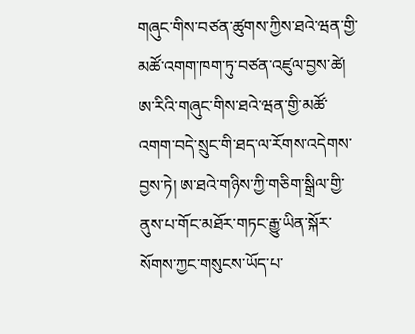གཞུང་གིས་བཙན་ཚུགས་ཀྱིས་ཐའེ་ཝན་གྱི་མཚོ་འགག་ཁག་ཏུ་བཙན་འཛུལ་བྱས་ཚེ། ཨ་རིའི་གཞུང་གིས་ཐའེ་ཝན་གྱི་མཚོ་འགག་བདེ་སྲུང་གི་ཐད་ལ་རོགས་འདེགས་བྱས་ཏེ། ཨ་ཐའེ་གཉིས་ཀྱི་གཅིག་སྒྲིལ་གྱི་ནུས་པ་གོང་མཐོར་གཏང་རྒྱུ་ཡིན་སྐོར་སོགས་ཀྱང་གསུངས་ཡོད་པ་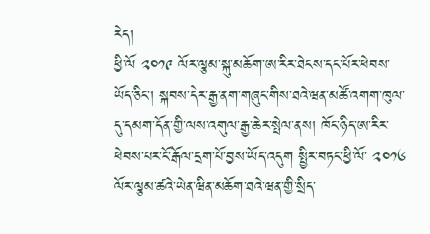རེད།
ཕྱི་ལོ ༢༠༡༩ ལོར་ལྕམ་སྐུ་མཆོག་ཨ་རིར་ཐེངས་དང་པོར་ཕེབས་ཡོད་ཅིང་། སྐབས་དེར་རྒྱ་ནག་གཞུང་གིས་ཐའེ་ཝན་མཚོ་འགག་ཁུལ་དུ་དམག་དོན་གྱི་ལས་འགུལ་རྒྱ་ཆེར་སྤེལ་ནས། ཁོང་ཉིད་ཨ་རིར་ཕེབས་པར་ངོ་རྒོལ་དྲག་པོ་བྱས་ཡོད་འདུག སྤྱིར་བཏང་ཕྱི་ལོ་ ༢༠༡༦ ལོར་ལྕམ་ཚའེ་ཡེན་ཝིན་མཆོག་ཐའེ་ཝན་གྱི་སྲིད་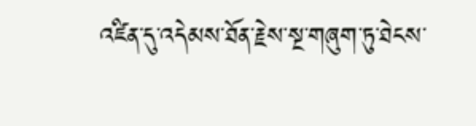འཛིན་དུ་འདེམས་ཐོན་རྗེས་སྔ་གཞུག་ཏུ་ཐེངས་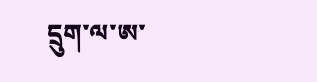དྲུག་ལ་ཨ་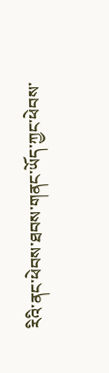རིའི་ནང་ཕེབས་ཐབས་གནང་ཡོད་ཀྱང་ཕེབས་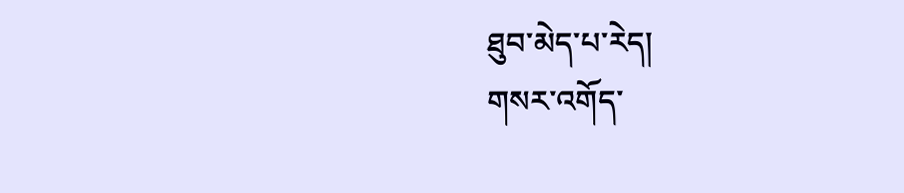ཐུབ་མེད་པ་རེད།
གསར་འགོད་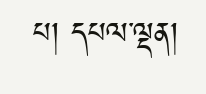པ། དཔལ་ལྡན།